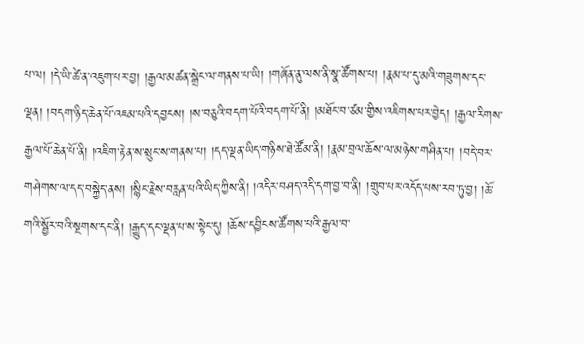པ་ལ། །དེ་ཡི་ཚེ་ན་འཇུག་པར་བྱ། །རྒྱལ་མཚན་སྒྲེང་ལ་གནས་པ་ཡི། །གཞོན་ནུ་ལས་ནི་སྣ་ཚོགས་པ། །རྣམ་པ་དུ་མའི་གཟུགས་དང་ལྡན། །བདག་ཉིད་ཆེན་པོ་འཇམ་པའི་དབྱངས། །ས་བཅུའི་བདག་པོའི་བདག་པོ་ནི། །མཐོང་བ་ཙམ་གྱིས་འཇིགས་པར་བྱེད། །རྒྱལ་རིགས་རྒྱལ་པོ་ཆེན་པོ་ནི། །འཇིག་རྟེན་ས་སྲུང་ས་གནས་པ། །དད་ལྡན་ཡིད་གཉིས་ཐེ་ཚོམ་ནི། །རྣམ་བྲལ་ཆོས་ལ་མཉེས་གཤིན་པ། །བདེ་བར་གཤེགས་ལ་དད་བསྐྱེད་ནས། །སྙིང་རྗེས་བརླན་པའི་ཡིད་ཀྱིས་ནི། །འདིར་བཤད་འདི་དག་བྱ་བ་ནི། །གྲུབ་པར་འདོད་པས་རབ་ཏུ་བྱ། །ཆོ་གའི་སྦྱོར་བའི་སྔགས་དང་ནི། །རྒྱུད་དང་ལྡན་པ་ས་སྟེང་དུ། །ཆོས་དབྱིངས་ཚོགས་པའི་རྒྱལ་བ་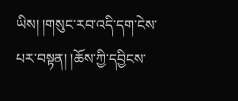ཡིས། །གསུང་རབ་འདི་དག་ངེས་པར་བསྟན། །ཆོས་ཀྱི་དབྱིངས་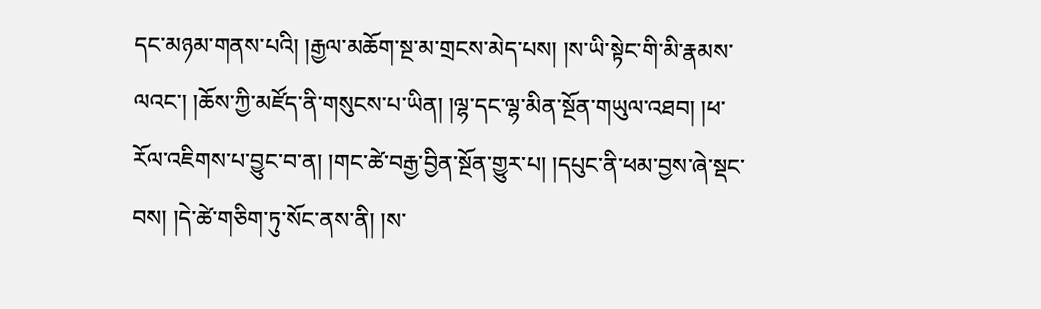དང་མཉམ་གནས་པའི། །རྒྱལ་མཆོག་སྔ་མ་གྲངས་མེད་པས། །ས་ཡི་སྟེང་གི་མི་རྣམས་ལའང་། །ཆོས་ཀྱི་མཛོད་ནི་གསུངས་པ་ཡིན། །ལྷ་དང་ལྷ་མིན་སྔོན་གཡུལ་འཐབ། །ཕ་རོལ་འཇིགས་པ་བྱུང་བ་ན། །གང་ཚེ་བརྒྱ་བྱིན་སྔོན་གྱུར་པ། །དཔུང་ནི་ཕམ་བྱས་ཞེ་སྡང་བས། །དེ་ཚེ་གཅིག་ཏུ་སོང་ནས་ནི། །ས་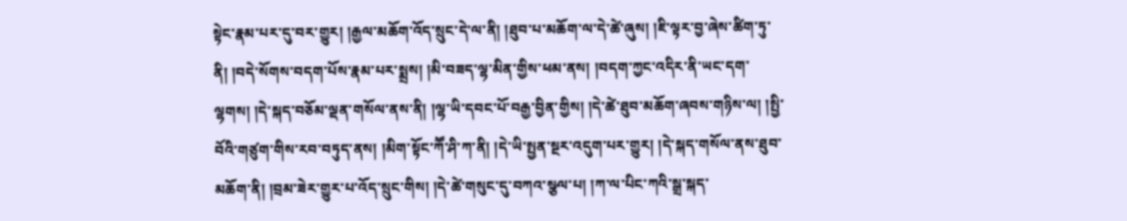སྟེང་རྣམ་པར་དུ་བར་གྱུར། །རྒྱལ་མཆོག་འོད་སྲུང་དེ་ལ་ནི། །ཐུབ་པ་མཆོག་ལ་དེ་ཚེ་ཞུས། །ཇི་ལྟར་བྱ་ཞེས་ཚིག་ཏུ་ནི། །བདེ་སོགས་བདག་པོས་རྣམ་པར་སྨྲས། །མི་བཟད་ལྷ་མིན་གྱིས་ཕམ་ནས། །བདག་ཀྱང་འདིར་ནི་ཡང་དག་ལྷགས། །དེ་སྐད་བཅོམ་ལྡན་གསོལ་ནས་ནི། །ལྷ་ཡི་དབང་པོ་བརྒྱ་བྱིན་གྱིས། །དེ་ཚེ་ཐུབ་མཆོག་ཞབས་གཉིས་ལ། །སྤྱི་བོའི་གཙུག་གིས་རབ་བཏུད་ནས། །མིག་སྟོང་ཀཽ་ཤི་ཀ་ནི། །དེ་ཡི་སྤྱན་སྔར་འདུག་པར་གྱུར། །དེ་སྐད་གསོལ་ནས་ཐུབ་མཆོག་ནི། །བྲམ་ཟེར་གྱུར་པ་འོད་སྲུང་གིས། །དེ་ཚེ་གསུང་དུ་བཀའ་སྩལ་པ། །ཀ་ལ་པིང་ཀའི་སྒྲ་སྐད་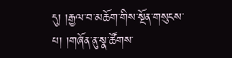དུ། །རྒྱལ་བ་མཆོག་གིས་སྔོན་གསུངས་པ། །གཞོན་ནུ་སྣ་ཚོགས་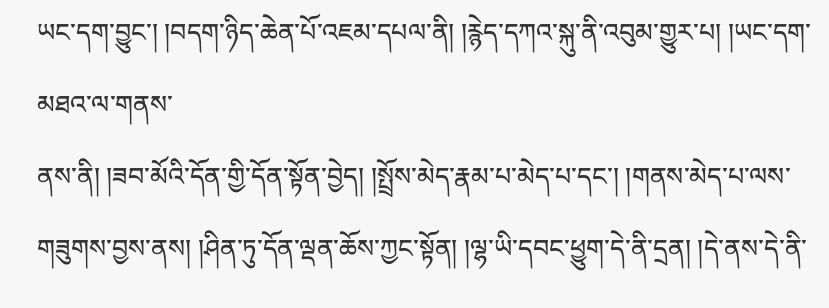ཡང་དག་བྱུང་། །བདག་ཉིད་ཆེན་པོ་འཇམ་དཔལ་ནི། །རྙེད་དཀའ་སྐུ་ནི་འབུམ་གྱུར་པ། །ཡང་དག་མཐའ་ལ་གནས་
ནས་ནི། །ཟབ་མོའི་དོན་གྱི་དོན་སྟོན་བྱེད། །སྤྲོས་མེད་རྣམ་པ་མེད་པ་དང་། །གནས་མེད་པ་ལས་གཟུགས་བྱས་ནས། །ཤིན་ཏུ་དོན་ལྡན་ཆོས་ཀྱང་སྟོན། །ལྷ་ཡི་དབང་ཕྱུག་དེ་ནི་དྲན། །དེ་ནས་དེ་ནི་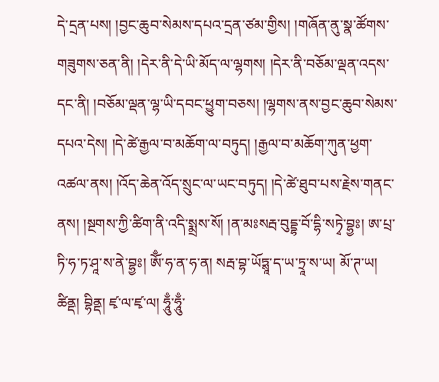དེ་དྲན་པས། །བྱང་ཆུབ་སེམས་དཔའ་དྲན་ཙམ་གྱིས། །གཞོན་ནུ་སྣ་ཚོགས་གཟུགས་ཅན་ནི། །དེར་ནི་དེ་ཡི་མོད་ལ་ལྷགས། །དེར་ནི་བཅོམ་ལྡན་འདས་དང་ནི། །བཅོམ་ལྡན་ལྷ་ཡི་དབང་ཕྱུག་བཅས། །ལྷགས་ནས་བྱང་ཆུབ་སེམས་དཔའ་དེས། །དེ་ཚེ་རྒྱལ་བ་མཆོག་ལ་བཏུད། །རྒྱལ་བ་མཆོག་ཀུན་ཕྱག་འཚལ་ནས། །འོད་ཆེན་འོད་སྲུང་ལ་ཡང་བཏུད། །དེ་ཚེ་ཐུབ་པས་རྗེས་གནང་ནས། །སྔགས་ཀྱི་ཚིག་ནི་འདི་སྨྲས་སོ། །ན་མཿསརྦ་བུདྡྷ་བོ་དྷི་སཏྭེ་བྷྱཿ། ཨ་པྲ་ཏི་ཧ་ཏ་ཤཱ་ས་ནེ་བྷྱཿ། ཨོྃ་ཧ་ན་ཧ་ན། སརྦ་བྷ་ཡོཏྶཱ་ད་ཡ་ཏྲཱ་ས་ཡ། མོ་ཊ་ཡ། ཚིནྡ། བྷིནྡ། ཛྭ་ལ་ཛྭ་ལ། ཧཱུྃ་ཧཱུྃ་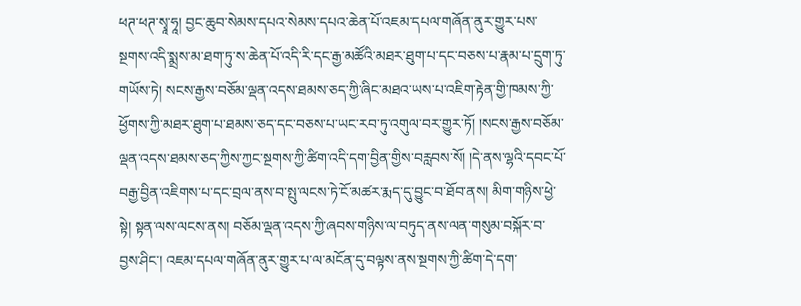ཕཊ་ཕཊ་སྭཱ་ཧཱ། བྱང་ཆུབ་སེམས་དཔའ་སེམས་དཔའ་ཆེན་པོ་འཇམ་དཔལ་གཞོན་ནུར་གྱུར་པས་སྔགས་འདི་སྨྲས་མ་ཐག་ཏུ་ས་ཆེན་པོ་འདི་རི་དང་རྒྱ་མཚོའི་མཐར་ཐུག་པ་དང་བཅས་པ་རྣམ་པ་དྲུག་ཏུ་གཡོས་ཏེ། སངས་རྒྱས་བཅོམ་ལྡན་འདས་ཐམས་ཅད་ཀྱི་ཞིང་མཐའ་ཡས་པ་འཇིག་རྟེན་གྱི་ཁམས་ཀྱི་ཕྱོགས་ཀྱི་མཐར་ཐུག་པ་ཐམས་ཅད་དང་བཅས་པ་ཡང་རབ་ཏུ་འགུལ་བར་གྱུར་ཏོ། །སངས་རྒྱས་བཅོམ་ལྡན་འདས་ཐམས་ཅད་ཀྱིས་ཀྱང་སྔགས་ཀྱི་ཚིག་འདི་དག་བྱིན་གྱིས་བརླབས་སོ། །དེ་ནས་ལྷའི་དབང་པོ་བརྒྱ་བྱིན་འཇིགས་པ་དང་བྲལ་ནས་བ་སྤུ་ལངས་ཏེ་ངོ་མཚར་རྨད་དུ་བྱུང་བ་ཐོབ་ནས། མིག་གཉིས་ཕྱེ་སྟེ། སྟན་ལས་ལངས་ནས། བཅོམ་ལྡན་འདས་ཀྱི་ཞབས་གཉིས་ལ་བཏུད་ནས་ལན་གསུམ་བསྐོར་བ་བྱས་ཤིང་། འཇམ་དཔལ་གཞོན་ནུར་གྱུར་པ་ལ་མངོན་དུ་བལྟས་ནས་སྔགས་ཀྱི་ཚིག་དེ་དག་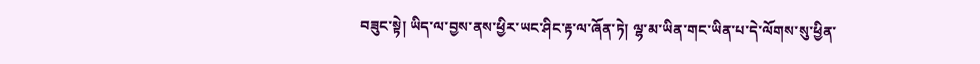བཟུང་སྟེ། ཡིད་ལ་བྱས་ནས་ཕྱིར་ཡང་ཤིང་རྟ་ལ་ཞོན་ཏེ། ལྷ་མ་ཡིན་གང་ཡིན་པ་དེ་ལོགས་སུ་ཕྱིན་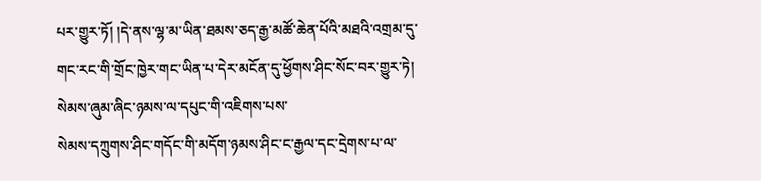པར་གྱུར་ཏོ། །དེ་ནས་ལྷ་མ་ཡིན་ཐམས་ཅད་རྒྱ་མཚོ་ཆེན་པོའི་མཐའི་འགྲམ་དུ་གང་རང་གི་གྲོང་ཁྱེར་གང་ཡིན་པ་དེར་མངོན་དུ་ཕྱོགས་ཤིང་སོང་བར་གྱུར་ཏེ། སེམས་ཞུམ་ཞིང་ཉམས་ལ་དཔུང་གི་འཇིགས་པས་
སེམས་དཀྲུགས་ཤིང་གདོང་གི་མདོག་ཉམས་ཤིང་ང་རྒྱལ་དང་དྲེགས་པ་ལ་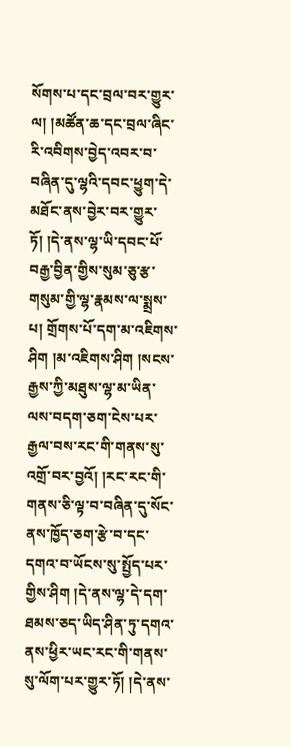སོགས་པ་དང་བྲལ་བར་གྱུར་ལ། །མཚོན་ཆ་དང་བྲལ་ཞིང་རི་འབིགས་བྱེད་འབར་བ་བཞིན་དུ་ལྷའི་དབང་ཕྱུག་དེ་མཐོང་ནས་བྱེར་བར་གྱུར་ཏོ། །དེ་ནས་ལྷ་ཡི་དབང་པོ་བརྒྱ་བྱིན་གྱིས་སུམ་ཅུ་རྩ་གསུམ་གྱི་ལྷ་རྣམས་ལ་སྨྲས་པ། གྲོགས་པོ་དག་མ་འཇིགས་ཤིག །མ་འཇིགས་ཤིག །སངས་རྒྱས་ཀྱི་མཐུས་ལྷ་མ་ཡིན་ལས་བདག་ཅག་ངེས་པར་རྒྱལ་བས་རང་གི་གནས་སུ་འགྲོ་བར་བྱའོ། །རང་རང་གི་གནས་ཅི་ལྟ་བ་བཞིན་དུ་སོང་ནས་ཁྱོད་ཅག་རྩེ་བ་དང་དགའ་བ་ཡོངས་སུ་སྤྱོད་པར་གྱིས་ཤིག །དེ་ནས་ལྷ་དེ་དག་ཐམས་ཅད་ཡིད་ཤིན་ཏུ་དགའ་ནས་ཕྱིར་ཡང་རང་གི་གནས་སུ་ལོག་པར་གྱུར་ཏོ། །དེ་ནས་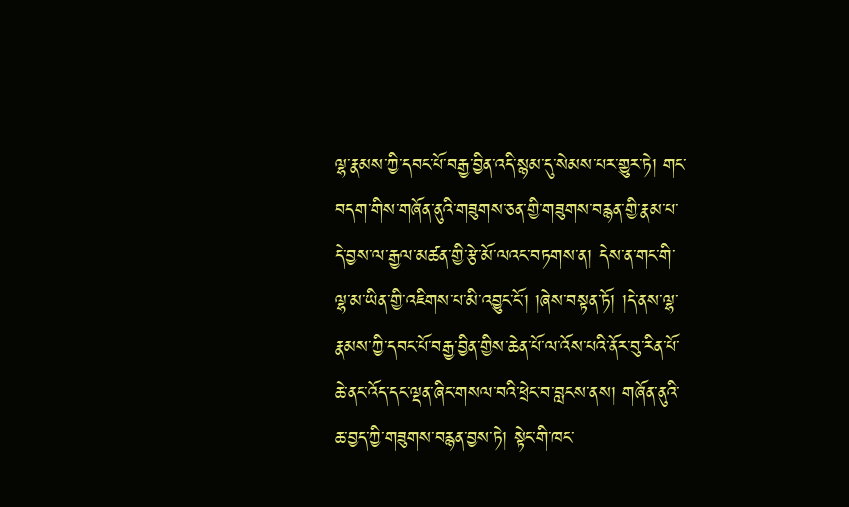ལྷ་རྣམས་ཀྱི་དབང་པོ་བརྒྱ་བྱིན་འདི་སྙམ་དུ་སེམས་པར་གྱུར་ཏེ། གང་བདག་གིས་གཞོན་ནུའི་གཟུགས་ཅན་གྱི་གཟུགས་བརྙན་གྱི་རྣམ་པ་དེ་བྱས་ལ་རྒྱལ་མཚན་གྱི་རྩེ་མོ་ལའང་བཏགས་ན། དེས་ན་གང་གི་ལྷ་མ་ཡིན་གྱི་འཇིགས་པ་མི་འབྱུང་ངོ་། །ཞེས་བསྟན་ཏོ། །དེ་ནས་ལྷ་རྣམས་ཀྱི་དབང་པོ་བརྒྱ་བྱིན་གྱིས་ཆེན་པོ་ལ་འོས་པའི་ནོར་བུ་རིན་པོ་ཆེ་ནང་འོད་དང་ལྡན་ཞིང་གསལ་བའི་ཕྲེང་བ་བླངས་ནས། གཞོན་ནུའི་ཆ་བྱད་ཀྱི་གཟུགས་བརྙན་བྱས་ཏེ། སྟེང་གི་ཁང་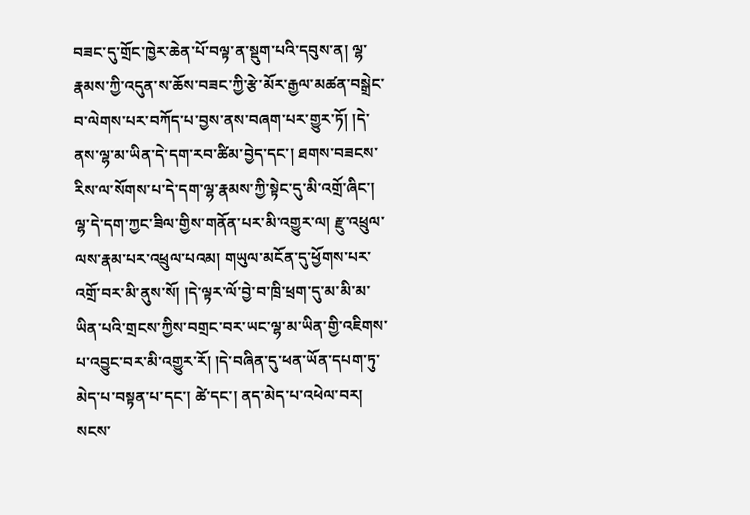བཟང་དུ་གྲོང་ཁྱེར་ཆེན་པོ་བལྟ་ན་སྡུག་པའི་དབུས་ན། ལྷ་རྣམས་ཀྱི་འདུན་ས་ཆོས་བཟང་ཀྱི་རྩེ་མོར་རྒྱལ་མཚན་བསྒྲེང་བ་ལེགས་པར་བཀོད་པ་བྱས་ནས་བཞག་པར་གྱུར་ཏོ། །དེ་ནས་ལྷ་མ་ཡིན་དེ་དག་རབ་ཚིམ་བྱེད་དང་། ཐགས་བཟངས་རིས་ལ་སོགས་པ་དེ་དག་ལྷ་རྣམས་ཀྱི་སྟེང་དུ་མི་འགྲོ་ཞིང་། ལྷ་དེ་དག་ཀྱང་ཟིལ་གྱིས་གནོན་པར་མི་འགྱུར་ལ། རྫུ་འཕྲུལ་ལས་རྣམ་པར་འཕྲུལ་པའམ། གཡུལ་མངོན་དུ་ཕྱོགས་པར་འགྲོ་བར་མི་ནུས་སོ། །དེ་ལྟར་ལོ་བྱེ་བ་ཁྲི་ཕྲག་དུ་མ་མི་མ་ཡིན་པའི་གྲངས་ཀྱིས་བགྲང་བར་ཡང་ལྷ་མ་ཡིན་གྱི་འཇིགས་པ་འབྱུང་བར་མི་འགྱུར་རོ། །དེ་བཞིན་དུ་ཕན་ཡོན་དཔག་ཏུ་
མེད་པ་བསྟན་པ་དང་། ཚེ་དང་། ནད་མེད་པ་འཕེལ་བར། སངས་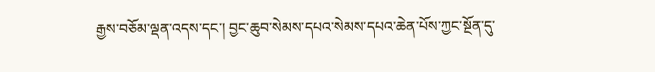རྒྱས་བཅོམ་ལྡན་འདས་དང་། བྱང་ཆུབ་སེམས་དཔའ་སེམས་དཔའ་ཆེན་པོས་ཀྱང་སྔོན་དུ་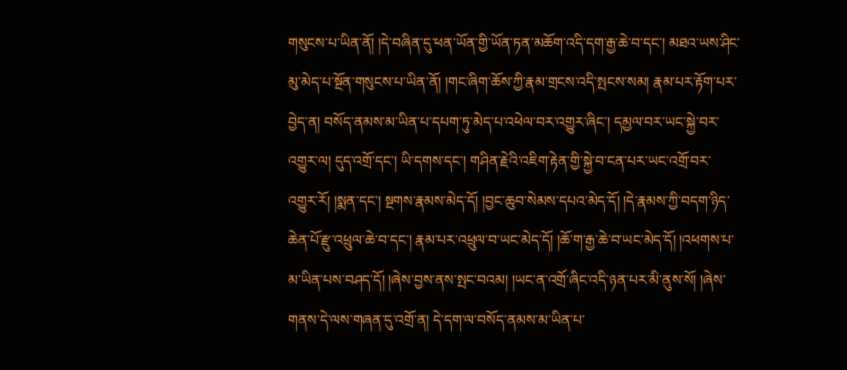གསུངས་པ་ཡིན་ནོ། །དེ་བཞིན་དུ་ཕན་ཡོན་གྱི་ཡོན་ཏན་མཆོག་འདི་དག་རྒྱ་ཆེ་བ་དང་། མཐའ་ཡས་ཤིང་མུ་མེད་པ་སྔོན་གསུངས་པ་ཡིན་ནོ། །གང་ཞིག་ཆོས་ཀྱི་རྣམ་གྲངས་འདི་སྤངས་སམ། རྣམ་པར་རྟོག་པར་བྱེད་ན། བསོད་ནམས་མ་ཡིན་པ་དཔག་ཏུ་མེད་པ་འཕེལ་བར་འགྱུར་ཞིང་། དམྱལ་བར་ཡང་སྐྱེ་བར་འགྱུར་ལ། དུད་འགྲོ་དང་། ཡི་དགས་དང་། གཤིན་རྗེའི་འཇིག་རྟེན་གྱི་སྐྱེ་བ་ངན་པར་ཡང་འགྲོ་བར་འགྱུར་རོ། །སྨན་དང་། སྔགས་རྣམས་མེད་དོ། །བྱང་ཆུབ་སེམས་དཔའ་མེད་དོ། །དེ་རྣམས་ཀྱི་བདག་ཉིད་ཆེན་པོ་རྫུ་འཕྲུལ་ཆེ་བ་དང་། རྣམ་པར་འཕྲུལ་བ་ཡང་མེད་དོ། །ཆོ་ག་རྒྱ་ཆེ་བ་ཡང་མེད་དོ། །འཕགས་པ་མ་ཡིན་པས་བཤད་དོ། །ཞེས་བྱས་ནས་སྤང་བའམ། །ཡང་ན་འགྲོ་ཞིང་འདི་ཉན་པར་མི་ནུས་སོ། །ཞེས་གནས་དེ་ལས་གཞན་དུ་འགྲོ་ན། དེ་དག་ལ་བསོད་ནམས་མ་ཡིན་པ་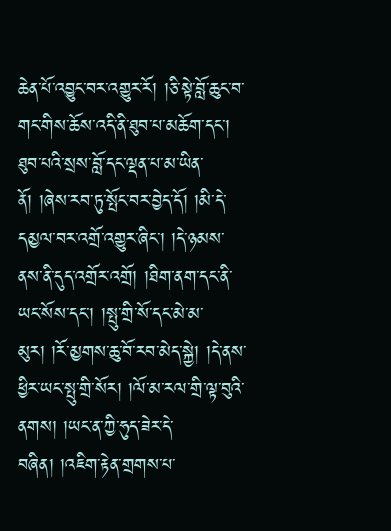ཆེན་པོ་འབྱུང་བར་འགྱུར་རོ། །ཅི་སྟེ་བློ་ཆུང་བ་གང་གིས་ཆོས་འདི་ནི་ཐུབ་པ་མཆོག་དང་། ཐུབ་པའི་སྲས་བློ་དང་ལྡན་པ་མ་ཡིན་ནོ། །ཞེས་རབ་ཏུ་སྤོང་བར་བྱེད་དོ། །མི་དེ་དམྱལ་བར་འགྲོ་འགྱུར་ཞིང་། །དེ་ཉམས་ནས་ནི་དུད་འགྲོར་འགྲོ། །ཐིག་ནག་དང་ནི་ཡང་སོས་དང་། །སྤུ་གྲི་སོ་དང་མེ་མ་མུར། །རོ་མྱགས་ཆུ་བོ་རབ་མེད་སྐྱེ། །དེ་ནས་ཕྱིར་ཡང་སྤུ་གྲི་སོར། །ལོ་མ་རལ་གྲི་ལྟ་བུའི་ནགས། །ཡང་ན་ཀྱི་ཧུད་ཟེར་དེ་བཞིན། །འཇིག་རྟེན་གྲགས་པ་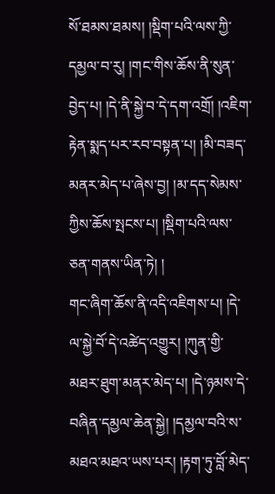སོ་ཐམས་ཐམས། །སྡིག་པའི་ལས་ཀྱི་དམྱལ་བ་རུ། །གང་གིས་ཆོས་ནི་སུན་བྱེད་པ། །དེ་ནི་སྐྱེ་བ་དེ་དག་འགྲོ། །འཇིག་རྟེན་སྨད་པར་རབ་བསྟན་པ། །མི་བཟད་མནར་མེད་པ་ཞེས་བྱ། །མ་དད་སེམས་ཀྱིས་ཆོས་སྤངས་པ། །སྡིག་པའི་ལས་ཅན་གནས་ཡིན་ཏེ། །
གང་ཞིག་ཆོས་ནི་འདི་འཇིགས་པ། །དེ་ལ་སྐྱེ་བོ་དེ་འཚེད་འགྱུར། །ཀུན་གྱི་མཐར་ཐུག་མནར་མེད་པ། །དེ་ཉམས་དེ་བཞིན་དམྱལ་ཆེན་སྐྱེ། །དམྱལ་བའི་ས་མཐའ་མཐའ་ཡས་པར། །རྟག་ཏུ་བློ་མེད་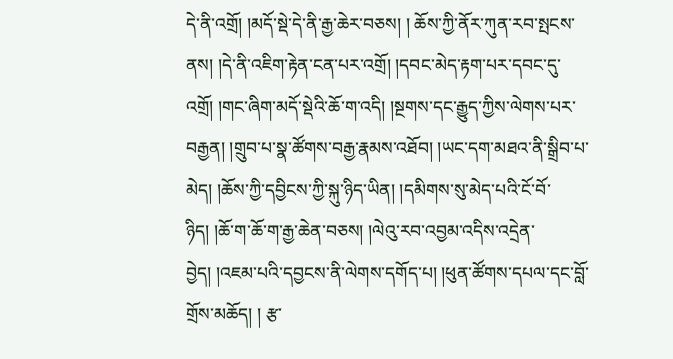དེ་ནི་འགྲོ། །མདོ་སྡེ་དེ་ནི་རྒྱ་ཆེར་བཅས། ། ཆོས་ཀྱི་ནོར་ཀུན་རབ་སྤངས་ནས། །དེ་ནི་འཇིག་རྟེན་ངན་པར་འགྲོ། །དབང་མེད་རྟག་པར་དབང་དུ་འགྲོ། །གང་ཞིག་མདོ་སྡེའི་ཆོ་ག་འདི། །སྔགས་དང་རྒྱུད་ཀྱིས་ལེགས་པར་བརྒྱན། །གྲུབ་པ་སྣ་ཚོགས་བརྒྱ་རྣམས་འཐོབ། །ཡང་དག་མཐའ་ནི་སྒྲིབ་པ་མེད། །ཆོས་ཀྱི་དབྱིངས་ཀྱི་སྐུ་ཉིད་ཡིན། །དམིགས་སུ་མེད་པའི་ངོ་བོ་ཉིད། །ཆོ་ག་ཆོ་ག་རྒྱ་ཆེན་བཅས། །ལེའུ་རབ་འབྱམ་འདིས་འདྲེན་བྱེད། །འཇམ་པའི་དབྱངས་ནི་ལེགས་དགོད་པ། །ཕུན་ཚོགས་དཔལ་དང་བློ་གྲོས་མཆོད། ། རྩ་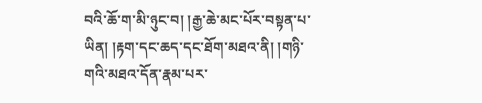བའི་ཆོ་ག་མི་ཉུང་བ། །རྒྱ་ཆེ་མང་པོར་བསྟན་པ་ཡིན། །རྟག་དང་ཆད་དང་ཐོག་མཐའ་ནི། །གཉི་གའི་མཐའ་དོན་རྣམ་པར་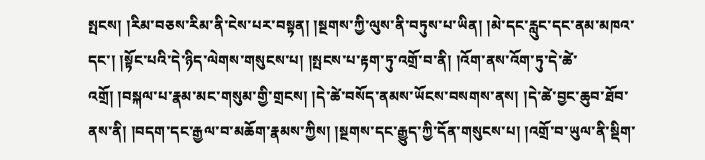སྤངས། །རིམ་བཅས་རིམ་ནི་ངེས་པར་བསྟན། །སྔགས་ཀྱི་ལུས་ནི་བཏུས་པ་ཡིན། །མེ་དང་རླུང་དང་ནམ་མཁའ་དང་། །སྟོང་པའི་དེ་ཉིད་ལེགས་གསུངས་པ། །སྤངས་པ་རྟག་ཏུ་འགྲོ་བ་ནི། །འོག་ནས་འོག་ཏུ་དེ་ཚེ་འགྲོ། །བསྐལ་པ་རྣམ་མང་གསུམ་གྱི་གྲངས། །དེ་ཚེ་བསོད་ནམས་ཡོངས་བསགས་ནས། །དེ་ཚེ་བྱང་ཆུབ་ཐོབ་ནས་ནི། །བདག་དང་རྒྱལ་བ་མཆོག་རྣམས་ཀྱིས། །སྔགས་དང་རྒྱུད་ཀྱི་དོན་གསུངས་པ། །འགྲོ་བ་ཡུལ་ནི་སྡིག་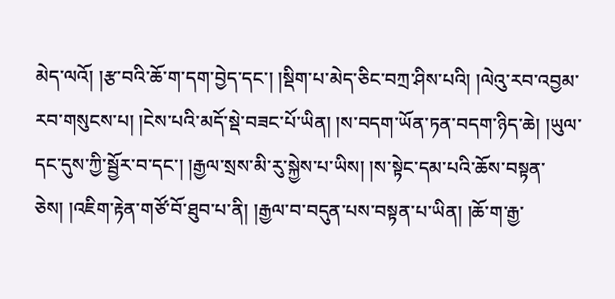མེད་ལའོ། །རྩ་བའི་ཆོ་ག་དག་བྱེད་དང་། །སྡིག་པ་མེད་ཅིང་བཀྲ་ཤིས་པའི། །ལེའུ་རབ་འབྱམ་རབ་གསུངས་པ། །ངེས་པའི་མདོ་སྡེ་བཟང་པོ་ཡིན། །ས་བདག་ཡོན་ཏན་བདག་ཉིད་ཆེ། །ཡུལ་དང་དུས་ཀྱི་སྦྱོར་བ་དང་། །རྒྱལ་སྲས་མི་རུ་སྐྱེས་པ་ཡིས། །ས་སྟེང་དམ་པའི་ཆོས་བསྟན་ཅེས། །འཇིག་རྟེན་གཙོ་བོ་ཐུབ་པ་ནི། །རྒྱལ་བ་བདུན་པས་བསྟན་པ་ཡིན། །ཆོ་ག་རྒྱ་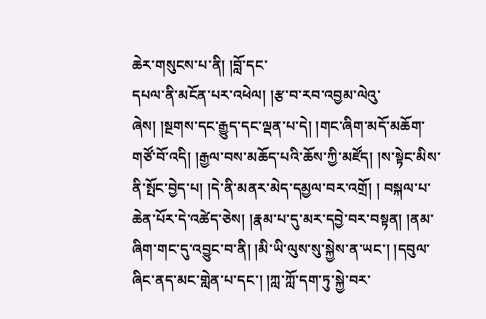ཆེར་གསུངས་པ་ནི། །བློ་དང་
དཔལ་ནི་མངོན་པར་འཕེལ། །རྩ་བ་རབ་འབྱམ་ལེའུ་ཞེས། །སྔགས་དང་རྒྱུད་དང་ལྡན་པ་དེ། །གང་ཞིག་མདོ་མཆོག་གཙོ་བོ་འདི། །རྒྱལ་བས་མཆོད་པའི་ཆོས་ཀྱི་མཛོད། །ས་སྟེང་མིས་ནི་སྤོང་བྱེད་པ། །དེ་ནི་མནར་མེད་དམྱལ་བར་འགྲོ། ། བསྐལ་པ་ཆེན་པོར་དེ་འཚེད་ཅེས། །རྣམ་པ་དུ་མར་དབྱེ་བར་བསྟན། །ནམ་ཞིག་གང་དུ་འབྱུང་བ་ནི། །མི་ཡི་ལུས་སུ་སྐྱེས་ན་ཡང་། །དབུལ་ཞིང་ནད་མང་གླེན་པ་དང་། །ཀླ་ཀློ་དག་ཏུ་སྐྱེ་བར་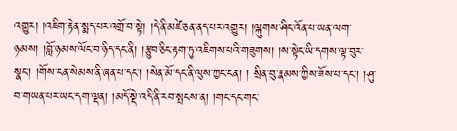འགྱུར། །འཇིག་རྟེན་སྨད་པར་འགྲོ་བ་སྟེ། །དེ་ནི་མཛེ་ཅན་ནད་པར་འགྱུར། །ལྐུགས་ཤིང་འོན་པ་ཡན་ལག་ཉམས། །བློ་ཉམས་ལོང་བ་ཉིད་དང་ནི། །རྩུབ་ཅིང་རྟག་ཏུ་འཇིགས་པའི་གཟུགས། །ས་སྟེང་ཡི་དགས་ལྟ་བུར་སྣང་། །གོས་ངན་སེམས་ནི་ཞན་པ་དང་། །སེན་མོ་དང་ནི་ལུས་ཀྱང་ངན། ། སྲིན་བུ་རྣམས་ཀྱིས་ཟོས་པ་དང་། །ཤུ་བ་གཡན་པར་ཡང་དག་ལྡན། །མདོ་སྡེ་འདི་ནི་རབ་སྤངས་ན། །གང་དང་གང་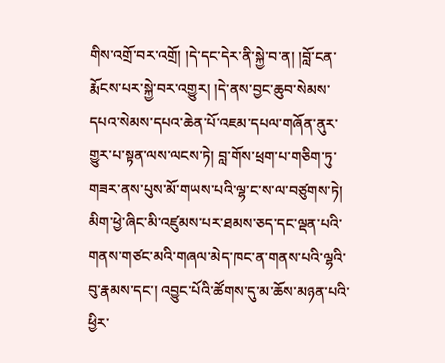གིས་འགྲོ་བར་འགྲོ། །དེ་དང་དེར་ནི་སྐྱེ་བ་ན། །བློ་ངན་རྨོངས་པར་སྐྱེ་བར་འགྱུར། །དེ་ནས་བྱང་ཆུབ་སེམས་དཔའ་སེམས་དཔའ་ཆེན་པོ་འཇམ་དཔལ་གཞོན་ནུར་གྱུར་པ་སྟན་ལས་ལངས་ཏེ། བླ་གོས་ཕྲག་པ་གཅིག་ཏུ་གཟར་ནས་པུས་མོ་གཡས་པའི་ལྷ་ང་ས་ལ་བཙུགས་ཏེ། མིག་ཕྱེ་ཞིང་མི་འཛུམས་པར་ཐམས་ཅད་དང་ལྡན་པའི་གནས་གཙང་མའི་གཞལ་མེད་ཁང་ན་གནས་པའི་ལྷའི་བུ་རྣམས་དང་། འབྱུང་པོའི་ཚོགས་དུ་མ་ཆོས་མཉན་པའི་ཕྱིར་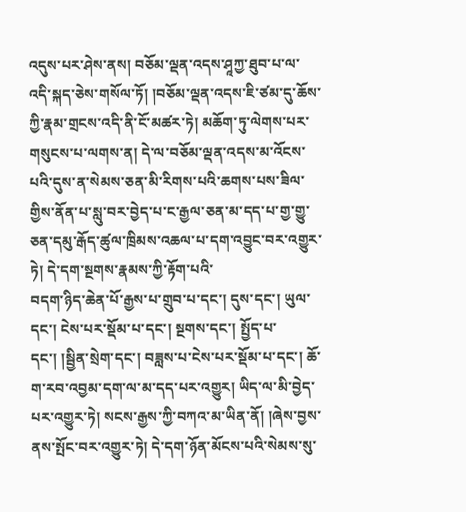འདུས་པར་ཤེས་ནས། བཅོམ་ལྡན་འདས་ཤཱཀྱ་ཐུབ་པ་ལ་འདི་སྐད་ཅེས་གསོལ་ཏོ། །བཅོམ་ལྡན་འདས་ཇི་ཙམ་དུ་ཆོས་ཀྱི་རྣམ་གྲངས་འདི་ནི་ངོ་མཚར་ཏེ། མཆོག་ཏུ་ལེགས་པར་གསུངས་པ་ལགས་ན། དེ་ལ་བཅོམ་ལྡན་འདས་མ་འོངས་པའི་དུས་ན་སེམས་ཅན་མི་རིགས་པའི་ཆགས་པས་ཟིལ་གྱིས་ནོན་པ་སླུ་བར་བྱེད་པ་ང་རྒྱལ་ཅན་མ་དད་པ་གྱ་གྱུ་ཅན་དམུ་རྒོད་ཚུལ་ཁྲིམས་འཆལ་པ་དག་འབྱུང་བར་འགྱུར་ཏེ། དེ་དག་སྔགས་རྣམས་ཀྱི་རྟོག་པའི་
བདག་ཉིད་ཆེན་པོ་རྒྱས་པ་གྲུབ་པ་དང་། དུས་དང་། ཡུལ་དང་། ངེས་པར་སྡོམ་པ་དང་། སྔགས་དང་། སྤྱོད་པ་དང་། །སྦྱིན་སྲེག་དང་། བཟླས་པ་ངེས་པར་སྡོམ་པ་དང་། ཆོ་ག་རབ་འབྱམ་དག་ལ་མ་དད་པར་འགྱུར། ཡིད་ལ་མི་བྱེད་པར་འགྱུར་ཏེ། སངས་རྒྱས་ཀྱི་བཀའ་མ་ཡིན་ནོ། །ཞེས་བྱས་ནས་སྤོང་བར་འགྱུར་ཏེ། དེ་དག་ཉོན་མོངས་པའི་སེམས་སུ་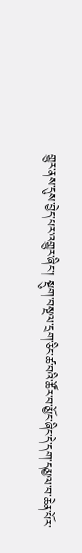གྱུར་ནས་དུས་བྱེད་པར་འགྱུར་ཞིང་། སྡུག་བསྔལ་དྲག་ཅིང་ཚ་བའི་ཚོར་བ་མྱོང་ཞིང་དེ་དག་དམྱལ་བ་ཆེན་པོར་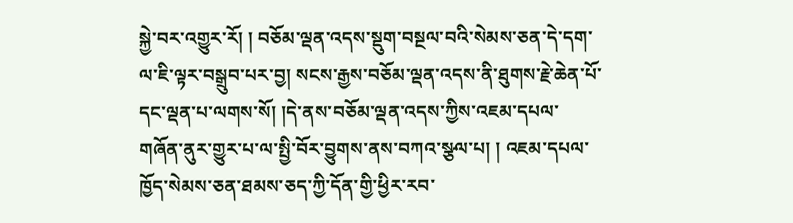སྐྱེ་བར་འགྱུར་རོ། ། བཅོམ་ལྡན་འདས་སྡུག་བསྔལ་བའི་སེམས་ཅན་དེ་དག་ལ་ཇི་ལྟར་བསྒྲུབ་པར་བྱ། སངས་རྒྱས་བཅོམ་ལྡན་འདས་ནི་ཐུགས་རྗེ་ཆེན་པོ་དང་ལྡན་པ་ལགས་སོ། །དེ་ནས་བཅོམ་ལྡན་འདས་ཀྱིས་འཇམ་དཔལ་གཞོན་ནུར་གྱུར་པ་ལ་སྤྱི་བོར་བྱུགས་ནས་བཀའ་སྩལ་པ། ། འཇམ་དཔལ་ཁྱོད་སེམས་ཅན་ཐམས་ཅད་ཀྱི་དོན་གྱི་ཕྱིར་རབ་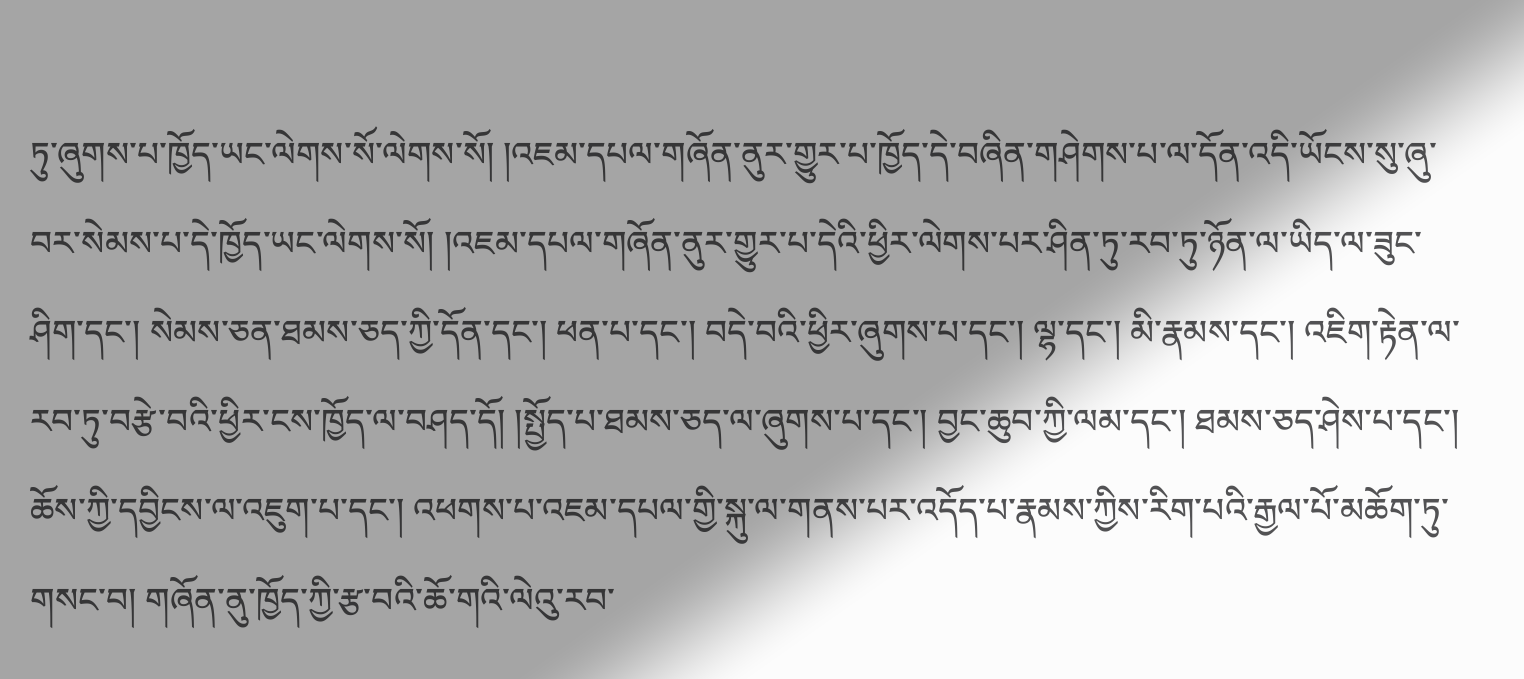ཏུ་ཞུགས་པ་ཁྱོད་ཡང་ལེགས་སོ་ལེགས་སོ། །འཇམ་དཔལ་གཞོན་ནུར་གྱུར་པ་ཁྱོད་དེ་བཞིན་གཤེགས་པ་ལ་དོན་འདི་ཡོངས་སུ་ཞུ་བར་སེམས་པ་དེ་ཁྱོད་ཡང་ལེགས་སོ། །འཇམ་དཔལ་གཞོན་ནུར་གྱུར་པ་དེའི་ཕྱིར་ལེགས་པར་ཤིན་ཏུ་རབ་ཏུ་ཉོན་ལ་ཡིད་ལ་ཟུང་ཤིག་དང་། སེམས་ཅན་ཐམས་ཅད་ཀྱི་དོན་དང་། ཕན་པ་དང་། བདེ་བའི་ཕྱིར་ཞུགས་པ་དང་། ལྷ་དང་། མི་རྣམས་དང་། འཇིག་རྟེན་ལ་རབ་ཏུ་བརྩེ་བའི་ཕྱིར་ངས་ཁྱོད་ལ་བཤད་དོ། །སྤྱོད་པ་ཐམས་ཅད་ལ་ཞུགས་པ་དང་། བྱང་ཆུབ་ཀྱི་ལམ་དང་། ཐམས་ཅད་ཤེས་པ་དང་། ཆོས་ཀྱི་དབྱིངས་ལ་འཇུག་པ་དང་། འཕགས་པ་འཇམ་དཔལ་གྱི་སྐུ་ལ་གནས་པར་འདོད་པ་རྣམས་ཀྱིས་རིག་པའི་རྒྱལ་པོ་མཆོག་ཏུ་གསང་བ། གཞོན་ནུ་ཁྱོད་ཀྱི་རྩ་བའི་ཆོ་གའི་ལེའུ་རབ་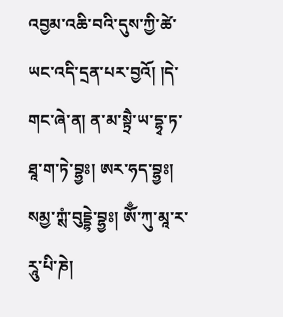འབྱམ་འཆི་བའི་དུས་ཀྱི་ཚེ་ཡང་འདི་དྲན་པར་བྱའོ། །དེ་གང་ཞེ་ན། ན་མ་སྟྲཻ་ཡ་དྷྭ་ཏ་ཐཱ་ག་ཏེ་བྷྱཿ། ཨར་ཧད་བྷྱཿ། སམྱ་ཀྶཾ་བུདྡྷེ་བྷྱཿ། ཨོྃ་ཀུ་མཱ་ར་རཱུ་པི་ཎེ།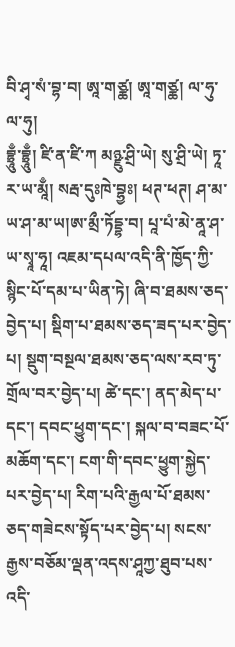བི་ཤྭ་སཾ་བྷ་བ། ཨཱ་གཙྪ། ཨཱ་གཙྪ། ལ་ཧུ་ལ་ཧུ།
བྷྲཱུྃ་བྷྲཱུྃ། ཛི་ན་ཛི་ཀ མཉྫུ་ཤྲི་ཡེ། སུ་ཤྲི་ཡེ། ཏཱ་ར་ཡ་མཱྃ། སརྦ་དུཿཁེ་བྷྱཿ། ཕཊ་ཕཊ། ཤ་མ་ཡ་ཤ་མ་ཡ།ཨ་མྲྀ་ཏོདྡྷ་བ། པཱ་པཾ་མེ་ནཱ་ཤ་ཡ་སྭཱ་ཧཱ། འཇམ་དཔལ་འདི་ནི་ཁྱོད་ཀྱི་སྙིང་པོ་དམ་པ་ཡིན་ཏེ། ཞི་བ་ཐམས་ཅད་བྱེད་པ། སྡིག་པ་ཐམས་ཅད་ཟད་པར་བྱེད་པ། སྡུག་བསྔལ་ཐམས་ཅད་ལས་རབ་ཏུ་གྲོལ་བར་བྱེད་པ། ཚེ་དང་། ནད་མེད་པ་དང་། དབང་ཕྱུག་དང་། སྐལ་བ་བཟང་པོ་མཆོག་དང་། ངག་གི་དབང་ཕྱུག་སྐྱེད་པར་བྱེད་པ། རིག་པའི་རྒྱལ་པོ་ཐམས་ཅད་གཟེངས་སྟོད་པར་བྱེད་པ། སངས་རྒྱས་བཅོམ་ལྡན་འདས་ཤཱཀྱ་ཐུབ་པས་འདི་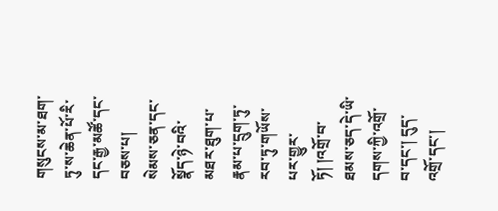གསུངས་མ་ཐག་ཏུ་ས་ཆེན་པོ་རི་དང་རྒྱ་མཚོ་དང་བཅས་པ། སེམས་ཅན་དང་སྣོད་ཉེ་བའི་མཐར་ཐུག་པ་རྣམ་པ་དྲུག་ཏུ་རབ་ཏུ་གཡོས་པར་གྱུར་ཏོ། །འགྲོ་བ་ཐམས་ཅད་དེ་ཡི་དགས་ཀྱི་འགྲོ་བ་དང་། དུད་འགྲོ་དང་།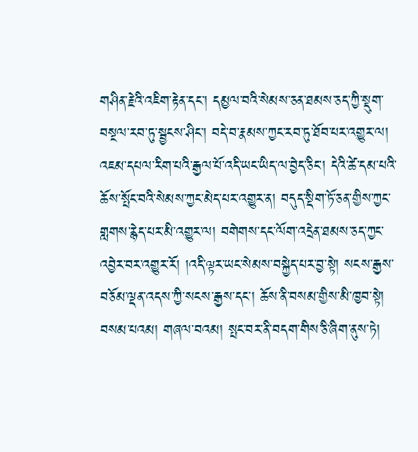གཤིན་རྗེའི་འཇིག་རྟེན་དང་། དམྱལ་བའི་སེམས་ཅན་ཐམས་ཅད་ཀྱི་སྡུག་བསྔལ་རབ་ཏུ་སྦྱངས་ཤིང་། བདེ་བ་རྣམས་ཀྱང་རབ་ཏུ་ཐོབ་པར་འགྱུར་ལ། འཇམ་དཔལ་རིག་པའི་རྒྱལ་པོ་འདི་ཡང་ཡིད་ལ་བྱེད་ཅིང་། དེའི་ཚེ་དམ་པའི་ཆོས་སྤོང་བའི་སེམས་ཀྱང་མེད་པར་འགྱུར་ན། བདུད་སྡིག་ཏོ་ཅན་གྱིས་ཀྱང་གླགས་རྙེད་པར་མི་འགྱུར་ལ། བགེགས་དང་ལོག་འདྲེན་ཐམས་ཅད་ཀྱང་འབྱེར་བར་འགྱུར་རོ། །འདི་ལྟར་ཡང་སེམས་བསྐྱེད་པར་བྱ་སྟེ། སངས་རྒྱས་བཅོམ་ལྡན་འདས་ཀྱི་སངས་རྒྱས་དང་། ཆོས་ནི་བསམ་གྱིས་མི་ཁྱབ་སྟེ། བསམ་པའམ། གཞལ་བའམ། སྤང་བར་ནི་བདག་གིས་ཅི་ཞིག་ནུས་ཏེ།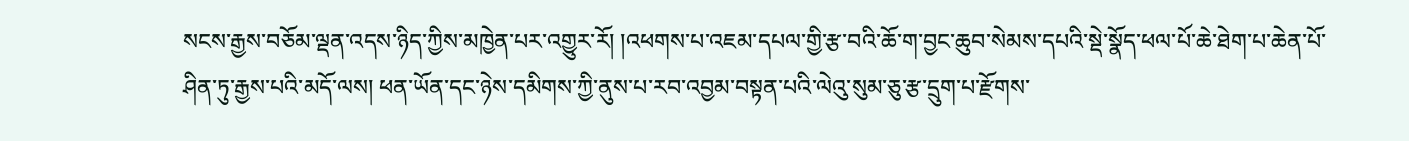སངས་རྒྱས་བཅོམ་ལྡན་འདས་ཉིད་ཀྱིས་མཁྱེན་པར་འགྱུར་རོ། །འཕགས་པ་འཇམ་དཔལ་གྱི་རྩ་བའི་ཆོ་ག་བྱང་ཆུབ་སེམས་དཔའི་སྡེ་སྣོད་ཕལ་པོ་ཆེ་ཐེག་པ་ཆེན་པོ་ཤིན་ཏུ་རྒྱས་པའི་མདོ་ལས། ཕན་ཡོན་དང་ཉེས་དམིགས་ཀྱི་ནུས་པ་རབ་འབྱམ་བསྟན་པའི་ལེའུ་སུམ་ཅུ་རྩ་དྲུག་པ་རྫོགས་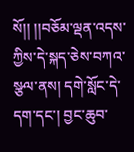སོ།། །།བཅོམ་ལྡན་འདས་
ཀྱིས་དེ་སྐད་ཅེས་བཀའ་སྩལ་ནས། དགེ་སློང་དེ་དག་དང་། བྱང་ཆུབ་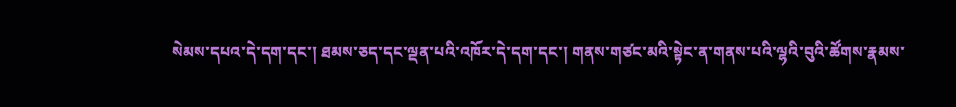སེམས་དཔའ་དེ་དག་དང་། ཐམས་ཅད་དང་ལྡན་པའི་འཁོར་དེ་དག་དང་། གནས་གཙང་མའི་སྟེང་ན་གནས་པའི་ལྷའི་བུའི་ཚོགས་རྣམས་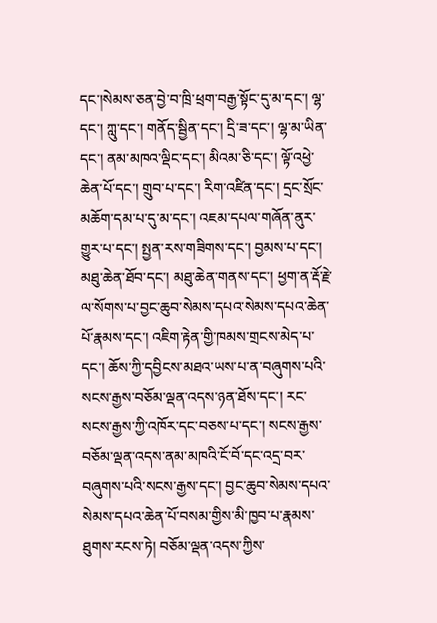དང་།སེམས་ཅན་བྱེ་བ་ཁྲི་ཕྲག་བརྒྱ་སྟོང་དུ་མ་དང་། ལྷ་དང་། ཀླུ་དང་། གནོད་སྦྱིན་དང་། དྲི་ཟ་དང་། ལྷ་མ་ཡིན་དང་། ནམ་མཁའ་ལྡིང་དང་། མིའམ་ཅི་དང་། ལྟོ་འཕྱེ་ཆེན་པོ་དང་། གྲུབ་པ་དང་། རིག་འཛིན་དང་། དྲང་སྲོང་མཆོག་དམ་པ་དུ་མ་དང་། འཇམ་དཔལ་གཞོན་ནུར་གྱུར་པ་དང་། སྤྱན་རས་གཟིགས་དང་། བྱམས་པ་དང་། མཐུ་ཆེན་ཐོབ་དང་། མཐུ་ཆེན་གནས་དང་། ཕྱག་ན་རྡོ་རྗེ་ལ་སོགས་པ་བྱང་ཆུབ་སེམས་དཔའ་སེམས་དཔའ་ཆེན་པོ་རྣམས་དང་། འཇིག་རྟེན་གྱི་ཁམས་གྲངས་མེད་པ་དང་། ཆོས་ཀྱི་དབྱིངས་མཐའ་ཡས་པ་ན་བཞུགས་པའི་སངས་རྒྱས་བཅོམ་ལྡན་འདས་ཉན་ཐོས་དང་། རང་སངས་རྒྱས་ཀྱི་འཁོར་དང་བཅས་པ་དང་། སངས་རྒྱས་བཅོམ་ལྡན་འདས་ནམ་མཁའི་ངོ་བོ་དང་འདྲ་བར་བཞུགས་པའི་སངས་རྒྱས་དང་། བྱང་ཆུབ་སེམས་དཔའ་སེམས་དཔའ་ཆེན་པོ་བསམ་གྱིས་མི་ཁྱབ་པ་རྣམས་ཐུགས་རངས་ཏེ། བཅོམ་ལྡན་འདས་ཀྱིས་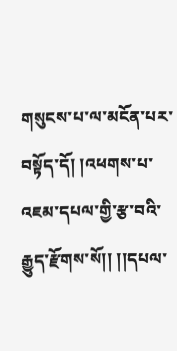གསུངས་པ་ལ་མངོན་པར་བསྟོད་དོ། །འཕགས་པ་འཇམ་དཔལ་གྱི་རྩ་བའི་རྒྱུད་རྫོགས་སོ།། །།དཔལ་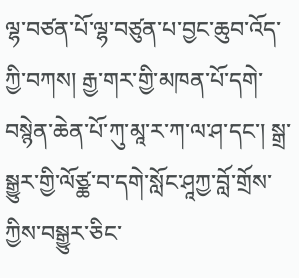ལྷ་བཙན་པོ་ལྷ་བཙུན་པ་བྱང་ཆུབ་འོད་ཀྱི་བཀས། རྒྱ་གར་གྱི་མཁན་པོ་དགེ་བསྙེན་ཆེན་པོ་ཀུ་མཱ་ར་ཀ་ལ་ཤ་དང་། སྒྲ་སྒྱུར་གྱི་ལོཙྪ་བ་དགེ་སློང་ཤཱཀྱ་བློ་གྲོས་ཀྱིས་བསྒྱུར་ཅིང་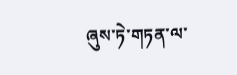ཞུས་ཏེ་གཏན་ལ་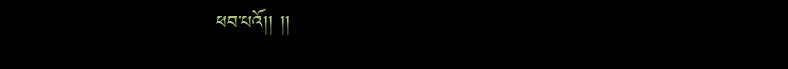ཕབ་པའོ།། །།